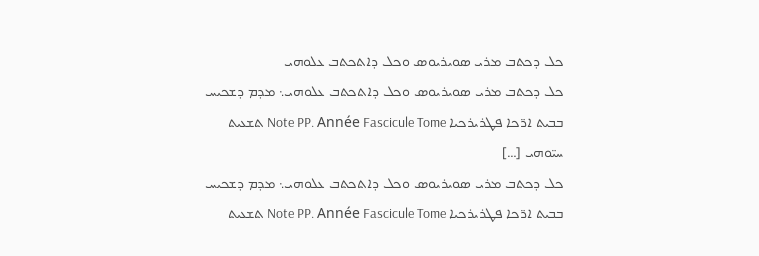ܟܠ ܕܟܬܒ ܡܪܝ ܣܘܝܪܝܘܣ ܘܟܠ ܕܐܬܟܬܒ ܥܠܘܗܝ
ܟܠ ܕܟܬܒ ܡܪܝ ܣܘܝܪܝܘܣ ܘܟܠ ܕܐܬܟܬܒ ܥܠܘܗܝ܆ ܡܕܡ ܕܫܟܝܚ ܒܒܝܬ ܐܖ̈ܟܐ ܦܛܪܝܪܟܝܐ Note PP. Année Fascicule Tome ܬܫܥܝܬ ܚܝ̈ܘܗܝ […]
ܟܠ ܕܟܬܒ ܡܪܝ ܣܘܝܪܝܘܣ ܘܟܠ ܕܐܬܟܬܒ ܥܠܘܗܝ܆ ܡܕܡ ܕܫܟܝܚ ܒܒܝܬ ܐܖ̈ܟܐ ܦܛܪܝܪܟܝܐ Note PP. Année Fascicule Tome ܬܫܥܝܬ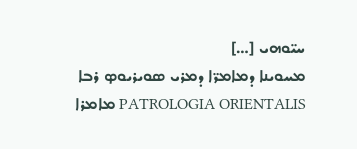ܚܝ̈ܘܗܝ […]
ܡܚܘܝܢܐ ܕܡܐܡܪ̈ܐ ܕܡܪܝ ܣܘܝܪܝܘܤ ܪܒܐ PATROLOGIA ORIENTALIS ܡܐܡܪܐ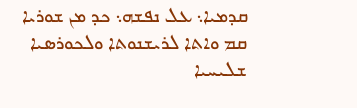ܩܕܡܝܐ܆ ܥܠ ܢܦܫܗ܆ ܟܕ ܡܢ ܫܘܪܝܐ ܩܡ ܘܐܬܐ ܠܪܝܫܢܘܬܐ ܘܠܟܘܪܣܝܐ ܫܠܝܚܝܐ